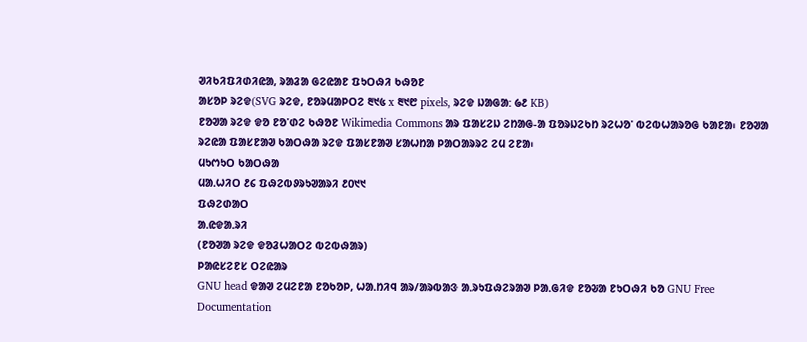ᱣᱤᱠᱤᱯᱤᱰᱤᱭᱟ, ᱨᱟᱲᱟ ᱜᱮᱭᱟᱱ ᱯᱩᱛᱷᱤ ᱠᱷᱚᱱ
ᱟᱥᱚᱞ ᱨᱮᱫ(SVG ᱨᱮᱫ, ᱱᱚᱨᱢᱟᱞᱛᱮ ᱓᱑᱕ x ᱓᱑᱘ pixels, ᱨᱮᱫ ᱡᱟᱜᱟ: ᱙᱒ KB)
ᱱᱚᱣᱟ ᱨᱮᱫ ᱫᱚ ᱱᱚᱸᱰᱮ ᱠᱷᱚᱱ Wikimedia Commons ᱟᱨ ᱯᱟᱥᱮᱡ ᱮᱴᱟᱜ-ᱟ ᱯᱚᱨᱡᱮᱠᱴ ᱨᱮᱦᱚᱸ ᱵᱮᱵᱦᱟᱨᱚᱜ ᱠᱟᱱᱟ᱾ ᱱᱚᱣᱟ ᱨᱮᱭᱟ ᱯᱟᱥᱱᱟᱣ ᱠᱟᱛᱷᱟ ᱨᱮᱫ ᱯᱟᱥᱱᱟᱣ ᱥᱟᱦᱴᱟ ᱞᱟᱛᱟᱨᱨᱮ ᱮᱢ ᱮᱱᱟ᱾
ᱢᱩᱬᱩᱛ ᱠᱟᱛᱷᱟ
ᱢᱟᱹᱦᱤᱛ ᱒᱔ ᱯᱷᱮᱵᱽᱨᱩᱣᱟᱨᱤ ᱒᱐᱑᱑
ᱯᱷᱮᱰᱟᱛ
ᱟᱹᱭᱫᱟᱹᱨᱤ
(ᱱᱚᱣᱟ ᱨᱮᱫ ᱫᱚᱲᱦᱟᱛᱮ ᱵᱮᱵᱷᱟᱨ)
ᱞᱟᱭᱥᱮᱱᱥ ᱛᱮᱭᱟᱨ
GNU head ᱫᱟᱣ ᱮᱢᱮᱱᱟ ᱱᱚᱠᱚᱞ, ᱦᱟᱹᱴᱤᱧ ᱟᱨ/ᱟᱨᱵᱟᱝ ᱟᱹᱨᱩᱯᱷᱮᱨᱟᱣ ᱞᱟᱹᱜᱤᱫ ᱱᱚᱶᱟ ᱱᱩᱛᱷᱤ ᱠᱚ GNU Free Documentation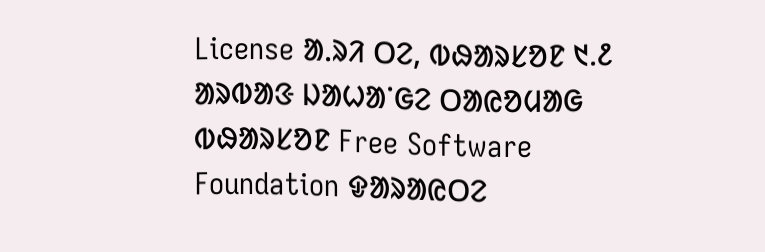License ᱟᱹᱨᱤ ᱛᱮ, ᱵᱷᱟᱨᱥᱚᱱ ᱑.᱒ ᱟᱨᱵᱟᱝ ᱡᱟᱦᱟᱸᱜᱮ ᱛᱟᱭᱚᱢᱟᱜ ᱵᱷᱟᱨᱥᱚᱱ Free Software Foundation ᱫᱟᱨᱟᱭᱛᱮ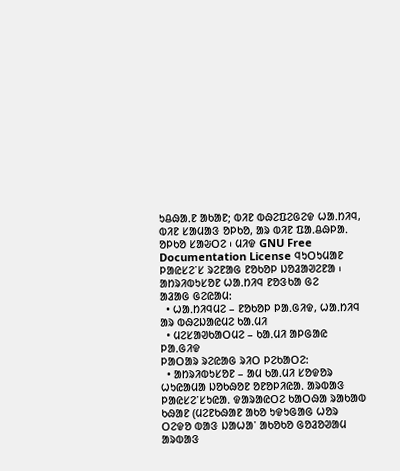ᱩᱪᱷᱟᱹᱱ ᱟᱠᱟᱱ; ᱵᱤᱱ ᱵᱷᱮᱯᱮᱜᱮᱫ ᱦᱟᱹᱴᱤᱧ, ᱵᱤᱱ ᱥᱟᱢᱟᱝ ᱚᱞᱠᱚ, ᱟᱨ ᱵᱤᱱ ᱯᱟᱹᱪᱷᱞᱟᱹ ᱚᱞᱠᱚ ᱥᱟᱶᱛᱮ ᱾ ᱢᱤᱫ GNU Free Documentation License ᱧᱩᱛᱩᱢᱟᱱ ᱞᱟᱭᱥᱮᱸᱥ ᱨᱮᱱᱟᱜ ᱱᱚᱠᱚᱞ ᱡᱚᱲᱟᱣᱮᱱᱟ ᱾
ᱟᱴᱨᱤᱵᱩᱥᱚᱱ ᱦᱟᱹᱴᱤᱧ ᱱᱚᱝᱠᱟ ᱜᱮ
ᱟᱲᱟᱜ ᱜᱮᱭᱟᱢ:
  • ᱦᱟᱹᱴᱤᱧᱢᱮ – ᱱᱚᱠᱚᱞ ᱞᱟᱹᱜᱤᱫ, ᱦᱟᱹᱴᱤᱧ ᱟᱨ ᱵᱷᱮᱡᱟᱭᱢᱮ ᱠᱟᱹᱢᱤ
  • ᱢᱮᱥᱟᱣᱠᱟᱛᱢᱮ – ᱠᱟᱹᱢᱤ ᱟᱞᱜᱟᱭ ᱞᱟᱹᱜᱤᱫ
ᱞᱟᱛᱟᱨ ᱨᱮᱭᱟᱜ ᱨᱤᱛ ᱞᱮᱠᱟᱛᱮ:
  • ᱟᱴᱨᱤᱵᱩᱥᱚᱱ – ᱟᱢ ᱠᱟᱹᱢᱤ ᱥᱚᱫᱚᱨ ᱦᱩᱭᱟᱢᱟ ᱡᱚᱠᱷᱚᱱ ᱚᱱᱚᱞᱤᱭᱟᱹ ᱟᱨᱵᱟᱝ ᱞᱟᱭᱥᱮᱸᱥᱩᱭᱟᱹ ᱫᱟᱨᱟᱭᱛᱮ ᱠᱟᱛᱷᱟ ᱨᱟᱠᱟᱵ ᱠᱷᱟᱱ (ᱢᱮᱱᱠᱷᱟᱱ ᱟᱠᱚ ᱩᱫᱩᱜᱟᱜ ᱦᱚᱨ ᱛᱮᱫᱚ ᱵᱟᱝ ᱡᱟᱦᱟᱸ ᱟᱠᱚᱠᱚ ᱜᱚᱲᱚᱣᱟᱢ ᱟᱨᱵᱟᱝ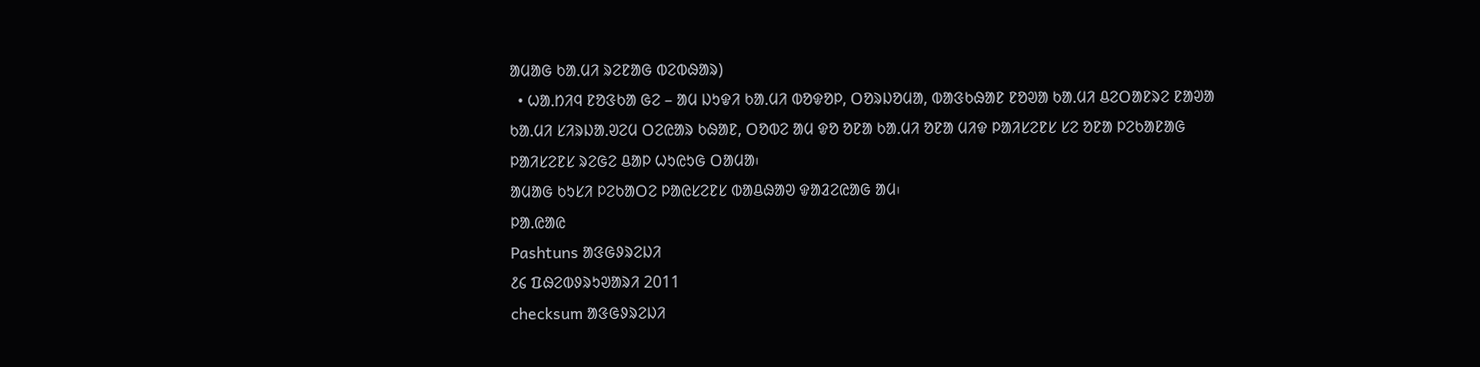ᱟᱢᱟᱜ ᱠᱟᱹᱢᱤ ᱨᱮᱱᱟᱜ ᱵᱮᱵᱷᱟᱨ)
  • ᱦᱟᱹᱴᱤᱧ ᱱᱚᱝᱠᱟ ᱜᱮ – ᱟᱢ ᱡᱩᱫᱤ ᱠᱟᱹᱢᱤ ᱵᱚᱫᱚᱞ, ᱛᱚᱨᱡᱚᱢᱟ, ᱵᱟᱝᱠᱷᱟᱱ ᱱᱚᱣᱟ ᱠᱟᱹᱢᱤ ᱪᱮᱛᱟᱱᱨᱮ ᱱᱟᱣᱟ ᱠᱟᱹᱢᱤ ᱥᱤᱨᱡᱟᱹᱣᱮᱢ ᱛᱮᱭᱟᱨ ᱠᱷᱟᱱ, ᱛᱚᱵᱮ ᱟᱢ ᱫᱚ ᱚᱱᱟ ᱠᱟᱹᱢᱤ ᱚᱱᱟ ᱢᱤᱫ ᱞᱟᱤᱥᱮᱱᱥ ᱥᱮ ᱚᱱᱟ ᱞᱮᱠᱟᱱᱟᱜ ᱞᱟᱤᱥᱮᱱᱥ ᱨᱮᱜᱮ ᱪᱟᱞ ᱦᱩᱭᱩᱜ ᱛᱟᱢᱟ᱾
ᱟᱢᱟᱜ ᱠᱩᱥᱤ ᱞᱮᱠᱟᱛᱮ ᱞᱟᱭᱥᱮᱱᱥ ᱵᱟᱪᱷᱟᱣ ᱫᱟᱲᱮᱭᱟᱜ ᱟᱢ᱾
ᱞᱟ.ᱭᱟᱭ
Pashtuns ᱟᱝᱜᱽᱨᱮᱡᱤ
᱒᱔ ᱯᱷᱮᱵᱽᱨᱩᱣᱟᱨᱤ 2011
checksum ᱟᱝᱜᱽᱨᱮᱡᱤ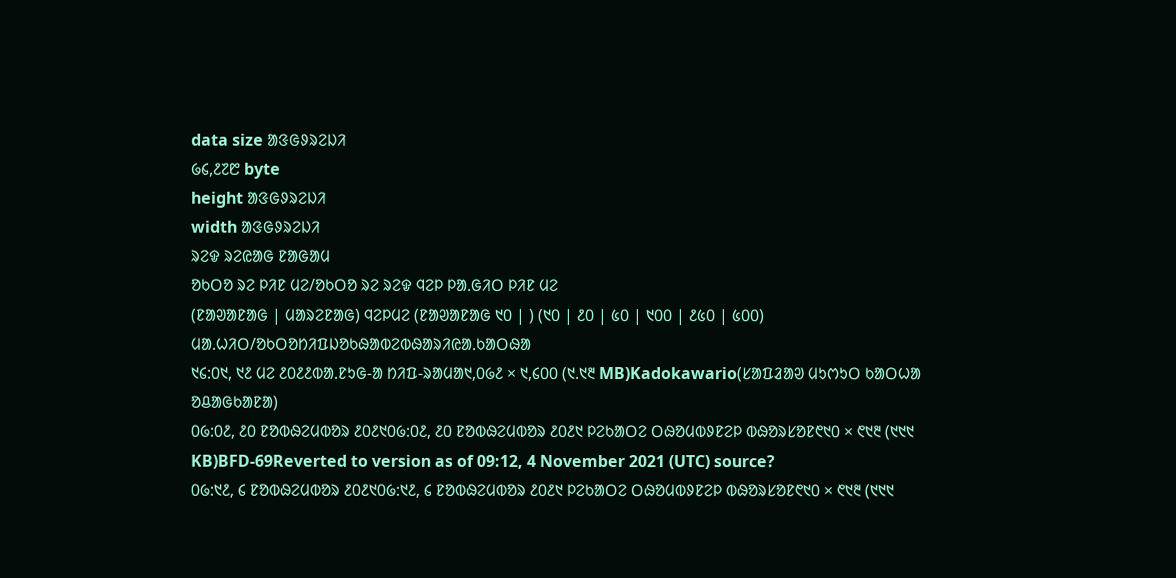data size ᱟᱝᱜᱽᱨᱮᱡᱤ
᱙᱔,᱒᱗᱘ byte
height ᱟᱝᱜᱽᱨᱮᱡᱤ
width ᱟᱝᱜᱽᱨᱮᱡᱤ
ᱨᱮᱫ ᱨᱮᱭᱟᱜ ᱱᱟᱜᱟᱢ
ᱚᱠᱛᱚ ᱨᱮ ᱞᱤᱱ ᱢᱮ/ᱚᱠᱛᱚ ᱨᱮ ᱨᱮᱫ ᱧᱮᱞ ᱞᱟᱹᱜᱤᱛ ᱞᱤᱱ ᱢᱮ
(ᱱᱟᱣᱟᱱᱟᱜ | ᱢᱟᱨᱮᱱᱟᱜ) ᱧᱮᱞᱢᱮ (ᱱᱟᱣᱟᱱᱟᱜ ᱑᱐ | ) (᱑᱐ | ᱒᱐ | ᱕᱐ | ᱑᱐᱐ | ᱒᱕᱐ | ᱕᱐᱐)
ᱢᱟᱹᱦᱤᱛ/ᱚᱠᱛᱚᱴᱤᱯᱡᱚᱠᱷᱟᱵᱮᱵᱷᱟᱨᱤᱭᱟᱹᱠᱟᱛᱷᱟ
᱑᱔:᱐᱑, ᱑᱒ ᱢᱮ ᱒᱐᱒᱒ᱵᱟᱹᱱᱩᱜ-ᱟ ᱴᱤᱯ-ᱨᱟᱢᱟ᱑,᱐᱙᱒ × ᱑,᱔᱐᱐ (᱑.᱑᱓ MB)Kadokawario(ᱥᱟᱯᱲᱟᱣ ᱢᱩᱬᱩᱛ ᱠᱟᱛᱦᱟ ᱚᱪᱟᱜᱠᱟᱱᱟ)
᱐᱙:᱐᱒, ᱒᱐ ᱱᱚᱵᱷᱮᱢᱵᱚᱨ ᱒᱐᱒᱑᱐᱙:᱐᱒, ᱒᱐ ᱱᱚᱵᱷᱮᱢᱵᱚᱨ ᱒᱐᱒᱑ ᱞᱮᱠᱟᱛᱮ ᱛᱷᱚᱢᱵᱽᱱᱮᱞ ᱵᱷᱚᱨᱥᱚᱱ᱖᱑᱐ × ᱖᱑᱓ (᱑᱑᱑ KB)BFD-69Reverted to version as of 09:12, 4 November 2021 (UTC) source?
᱐᱙:᱑᱒, ᱔ ᱱᱚᱵᱷᱮᱢᱵᱚᱨ ᱒᱐᱒᱑᱐᱙:᱑᱒, ᱔ ᱱᱚᱵᱷᱮᱢᱵᱚᱨ ᱒᱐᱒᱑ ᱞᱮᱠᱟᱛᱮ ᱛᱷᱚᱢᱵᱽᱱᱮᱞ ᱵᱷᱚᱨᱥᱚᱱ᱖᱑᱐ × ᱖᱑᱓ (᱑᱑᱑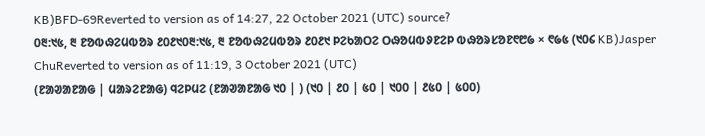KB)BFD-69Reverted to version as of 14:27, 22 October 2021 (UTC) source?
᱐᱓:᱑᱕, ᱓ ᱱᱚᱵᱷᱮᱢᱵᱚᱨ ᱒᱐᱒᱑᱐᱓:᱑᱕, ᱓ ᱱᱚᱵᱷᱮᱢᱵᱚᱨ ᱒᱐᱒᱑ ᱞᱮᱠᱟᱛᱮ ᱛᱷᱚᱢᱵᱽᱱᱮᱞ ᱵᱷᱚᱨᱥᱚᱱ᱖᱘᱙ × ᱖᱙᱕ (᱑᱐᱔ KB)Jasper ChuReverted to version as of 11:19, 3 October 2021 (UTC)
(ᱱᱟᱣᱟᱱᱟᱜ | ᱢᱟᱨᱮᱱᱟᱜ) ᱧᱮᱞᱢᱮ (ᱱᱟᱣᱟᱱᱟᱜ ᱑᱐ | ) (᱑᱐ | ᱒᱐ | ᱕᱐ | ᱑᱐᱐ | ᱒᱕᱐ | ᱕᱐᱐)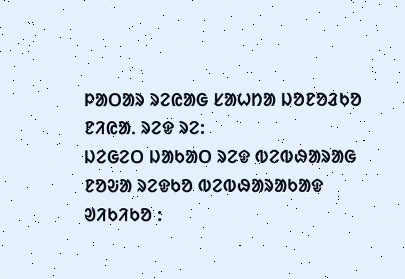ᱞᱟᱛᱟᱨ ᱨᱮᱭᱟᱜ ᱥᱟᱦᱴᱟ ᱡᱚᱱᱚᱲᱠᱚ ᱱᱤᱭᱟᱹ ᱨᱮᱫ ᱨᱮ:
ᱡᱮᱜᱮᱛ ᱡᱟᱠᱟᱛ ᱨᱮᱫ ᱵᱮᱵᱷᱟᱨᱟᱜ
ᱱᱚᱶᱟ ᱨᱮᱫᱠᱚ ᱵᱮᱵᱷᱟᱨᱟᱠᱟᱫ ᱣᱤᱠᱤᱠᱚ :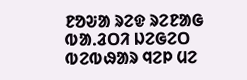ᱱᱚᱶᱟ ᱨᱮᱫ ᱨᱮᱱᱟᱜ ᱵᱟᱹᱲᱛᱤ ᱡᱮᱜᱮᱛ ᱵᱮᱵᱷᱟᱨ ᱧᱮᱞ ᱢᱮ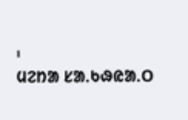᱾
ᱢᱮᱴᱟ ᱥᱟᱹᱠᱷᱭᱟᱹᱛ